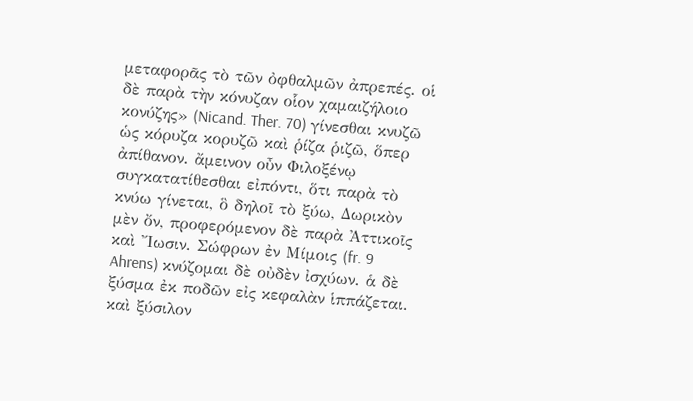μεταφορᾶς τὸ τῶν ὀφθαλμῶν ἀπρεπές. οἱ δὲ παρὰ τὴν κόνυζαν οἷον χαμαιζήλοιο κονύζης» (Nicand. Ther. 70) γίνεσθαι κνυζῶ ὡς κόρυζα κορυζῶ καὶ ῥίζα ῥιζῶ, ὅπερ ἀπίθανον. ἄμεινον οὖν Φιλοξένῳ συγκατατίθεσθαι εἰπόντι, ὅτι παρὰ τὸ κνύω γίνεται, ὃ δηλοῖ τὸ ξύω, Δωρικὸν μὲν ὄν, προφερόμενον δὲ παρὰ Ἀττικοῖς καὶ Ἴωσιν. Σώφρων ἐν Μίμοις (fr. 9 Ahrens) κνύζομαι δὲ οὐδὲν ἰσχύων. ἁ δὲ ξύσμα ἐκ ποδῶν εἰς κεφαλὰν ἱππάζεται. καὶ ξύσιλον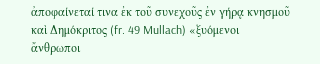ἀποφαίνεταί τινα ἐκ τοῦ συνεχοῦς ἐν γήρᾳ κνησμοῦ καὶ Δημόκριτος (fr. 49 Mullach) «ξυόμενοι ἄνθρωποι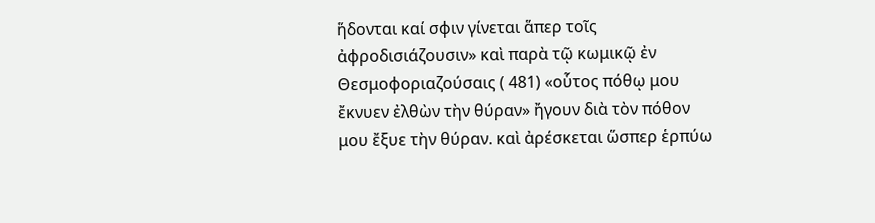ἥδονται καί σφιν γίνεται ἅπερ τοῖς ἀφροδισιάζουσιν» καὶ παρὰ τῷ κωμικῷ ἐν Θεσμοφοριαζούσαις ( 481) «οὗτος πόθῳ μου ἔκνυεν ἐλθὼν τὴν θύραν» ἤγουν διὰ τὸν πόθον μου ἔξυε τὴν θύραν. καὶ ἀρέσκεται ὥσπερ ἑρπύω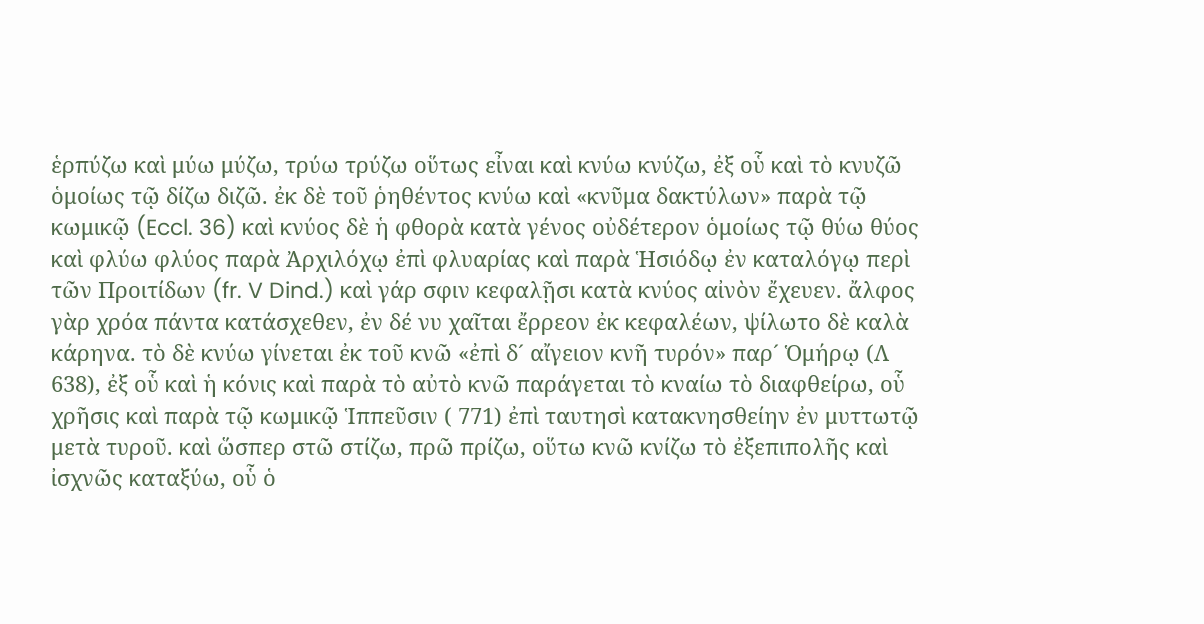ἑρπύζω καὶ μύω μύζω, τρύω τρύζω οὕτως εἶναι καὶ κνύω κνύζω, ἐξ οὗ καὶ τὸ κνυζῶ ὁμοίως τῷ δίζω διζῶ. ἐκ δὲ τοῦ ῥηθέντος κνύω καὶ «κνῦμα δακτύλων» παρὰ τῷ κωμικῷ (Eccl. 36) καὶ κνύος δὲ ἡ φθορὰ κατὰ γένος οὐδέτερον ὁμοίως τῷ θύω θύος καὶ φλύω φλύος παρὰ Ἀρχιλόχῳ ἐπὶ φλυαρίας καὶ παρὰ Ἡσιόδῳ ἐν καταλόγῳ περὶ τῶν Προιτίδων (fr. V Dind.) καὶ γάρ σφιν κεφαλῇσι κατὰ κνύος αἰνὸν ἔχευεν. ἄλφος γὰρ χρόα πάντα κατάσχεθεν, ἐν δέ νυ χαῖται ἔρρεον ἐκ κεφαλέων, ψίλωτο δὲ καλὰ κάρηνα. τὸ δὲ κνύω γίνεται ἐκ τοῦ κνῶ «ἐπὶ δ´ αἴγειον κνῆ τυρόν» παρ´ Ὁμήρῳ (Λ 638), ἐξ οὗ καὶ ἡ κόνις καὶ παρὰ τὸ αὐτὸ κνῶ παράγεται τὸ κναίω τὸ διαφθείρω, οὗ χρῆσις καὶ παρὰ τῷ κωμικῷ Ἱππεῦσιν ( 771) ἐπὶ ταυτησὶ κατακνησθείην ἐν μυττωτῷ μετὰ τυροῦ. καὶ ὥσπερ στῶ στίζω, πρῶ πρίζω, οὕτω κνῶ κνίζω τὸ ἐξεπιπολῆς καὶ ἰσχνῶς καταξύω, οὗ ὁ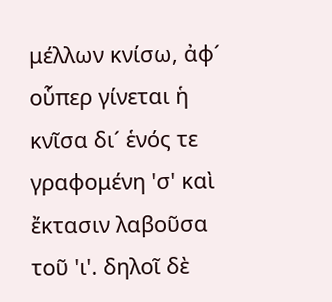μέλλων κνίσω, ἀφ´ οὗπερ γίνεται ἡ κνῖσα δι´ ἑνός τε γραφομένη 'σ' καὶ ἔκτασιν λαβοῦσα τοῦ 'ι'. δηλοῖ δὲ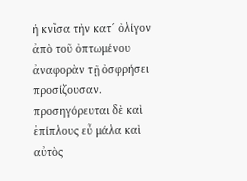ἡ κνῖσα τὴν κατ´ ὀλίγον ἀπὸ τοῦ ὀπτωμένου ἀναφορὰν τῇ ὀσφρήσει προσίζουσαν. προσηγόρευται δὲ καὶ ἐπίπλους εὖ μάλα καὶ αὐτὸς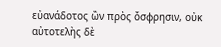εὐανάδοτος ὢν πρὸς ὄσφρησιν, οὐκ αὐτοτελὴς δὲ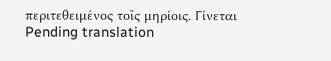περιτεθειμένος τοῖς μηρίοις. Γίνεται
Pending translation